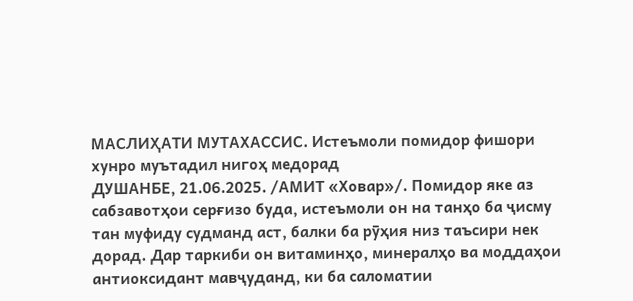МАСЛИҲАТИ МУТАХАССИС. Истеъмоли помидор фишори хунро муътадил нигоҳ медорад
ДУШАНБЕ, 21.06.2025. /АМИТ «Ховар»/. Помидор яке аз сабзавотҳои серғизо буда, истеъмоли он на танҳо ба ҷисму тан муфиду судманд аст, балки ба рӯҳия низ таъсири нек дорад. Дар таркиби он витаминҳо, минералҳо ва моддаҳои антиоксидант мавҷуданд, ки ба саломатии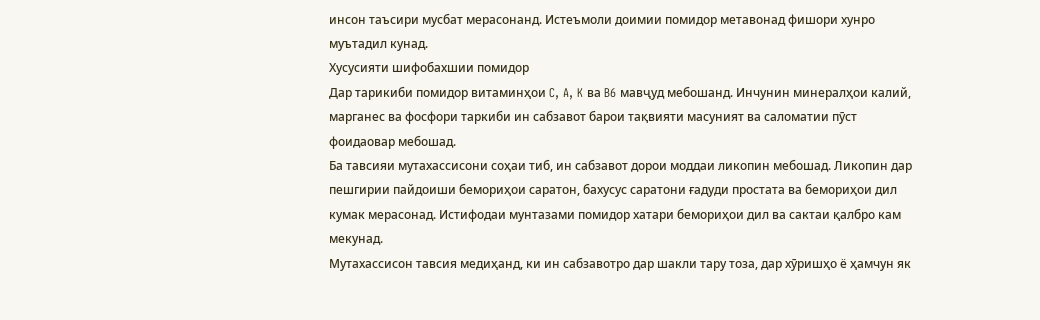инсон таъсири мусбат мерасонанд. Истеъмоли доимии помидор метавонад фишори хунро муътадил кунад.
Хусусияти шифобахшии помидор
Дар тарикиби помидор витаминҳои C, A, K ва B6 мавҷуд мебошанд. Инчунин минералҳои калий, марганес ва фосфори таркиби ин сабзавот барои тақвияти масуният ва саломатии пӯст фоидаовар мебошад.
Ба тавсияи мутахассисони соҳаи тиб, ин сабзавот дорои моддаи ликопин мебошад. Ликопин дар пешгирии пайдоиши бемориҳои саратон, бахусус саратони ғадуди простата ва бемориҳои дил кумак мерасонад. Истифодаи мунтазами помидор хатари бемориҳои дил ва сактаи қалбро кам мекунад.
Мутахассисон тавсия медиҳанд, ки ин сабзавотро дар шакли тару тоза, дар хӯришҳо ё ҳамчун як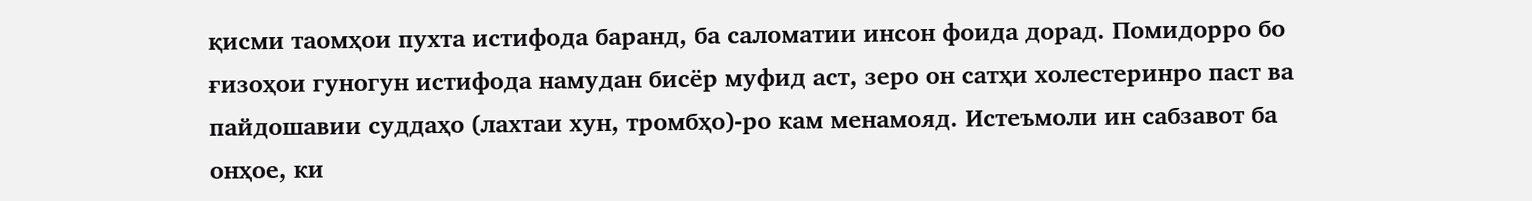қисми таомҳои пухта истифода баранд, ба саломатии инсон фоида дорад. Помидорро бо ғизоҳои гуногун истифода намудан бисёр муфид аст, зеро он сатҳи холестеринро паст ва пайдошавии суддаҳо (лахтаи хун, тромбҳо)-ро кам менамояд. Истеъмоли ин сабзавот ба онҳое, ки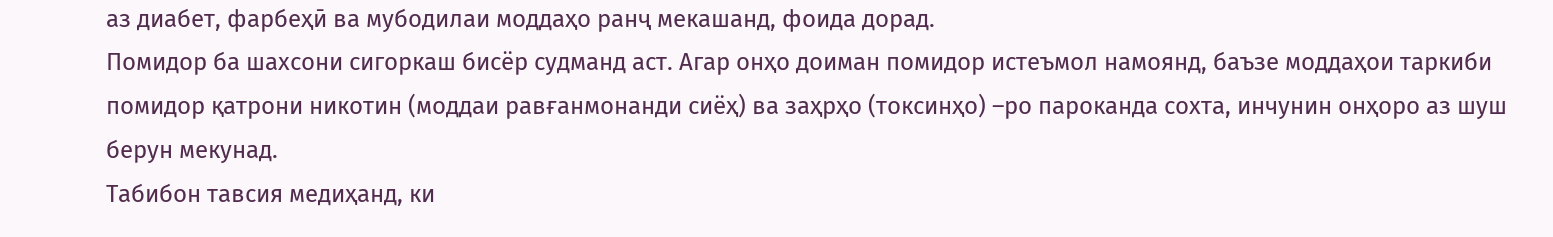аз диабет, фарбеҳӣ ва мубодилаи моддаҳо ранҷ мекашанд, фоида дорад.
Помидор ба шахсони сигоркаш бисёр судманд аст. Агар онҳо доиман помидор истеъмол намоянд, баъзе моддаҳои таркиби помидор қатрони никотин (моддаи равғанмонанди сиёҳ) ва заҳрҳо (токсинҳо) –ро пароканда сохта, инчунин онҳоро аз шуш берун мекунад.
Табибон тавсия медиҳанд, ки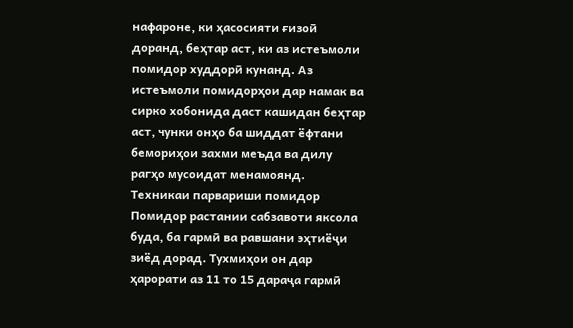нафароне, ки ҳасосияти ғизоӣ доранд, беҳтар аст, ки аз истеъмоли помидор худдорӣ кунанд. Аз истеъмоли помидорҳои дар намак ва сирко хобонида даст кашидан беҳтар аст, чунки онҳо ба шиддат ёфтани бемориҳои захми меъда ва дилу рагҳо мусоидат менамоянд.
Техникаи парвариши помидор
Помидор растании сабзавоти яксола буда, ба гармӣ ва равшани эҳтиёҷи зиёд дорад. Тухмиҳои он дар ҳарорати аз 11 то 15 дараҷа гармӣ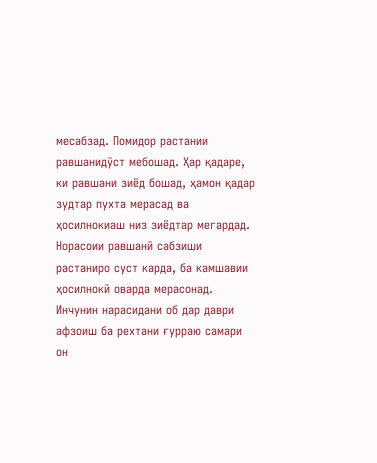месабзад. Помидор растании равшанидӯст мебошад. Ҳар қадаре, ки равшани зиёд бошад, ҳамон қадар зудтар пухта мерасад ва ҳосилнокиаш низ зиёдтар мегардад. Норасоии равшанӣ сабзиши растаниро суст карда, ба камшавии ҳосилнокӣ оварда мерасонад. Инчунин нарасидани об дар даври афзоиш ба рехтани ғурраю самари он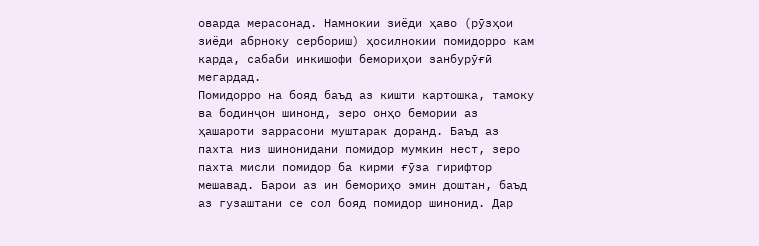оварда мерасонад. Намнокии зиёди ҳаво (рӯзҳои зиёди абрноку сербориш) ҳосилнокии помидорро кам карда, сабаби инкишофи бемориҳои занбурӯғӣ мегардад.
Помидорро на бояд баъд аз кишти картошка, тамоку ва бодинҷон шинонд, зеро онҳо бемории аз ҳашароти заррасони муштарак доранд. Баъд аз пахта низ шинонидани помидор мумкин нест, зеро пахта мисли помидор ба кирми ғӯза гирифтор мешавад. Барои аз ин бемориҳо эмин доштан, баъд аз гузаштани се сол бояд помидор шинонид. Дар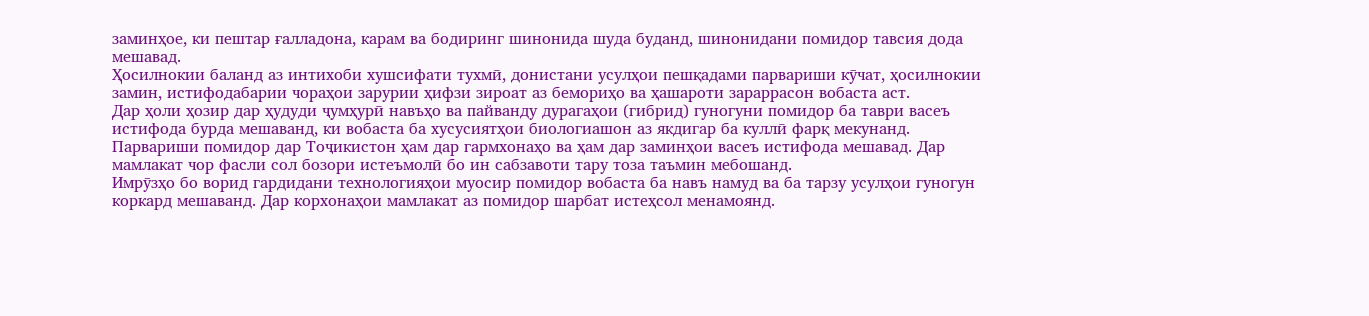заминҳое, ки пештар ғалладона, карам ва бодиринг шинонида шуда буданд, шинонидани помидор тавсия дода мешавад.
Ҳосилнокии баланд аз интихоби хушсифати тухмӣ, донистани усулҳои пешқадами парвариши кӯчат, ҳосилнокии замин, истифодабарии чораҳои зарурии ҳифзи зироат аз бемориҳо ва ҳашароти зараррасон вобаста аст.
Дар ҳоли ҳозир дар ҳудуди ҷумҳурӣ навъҳо ва пайванду дурагаҳои (гибрид) гуногуни помидор ба таври васеъ истифода бурда мешаванд, ки вобаста ба хусусиятҳои биологиашон аз якдигар ба куллӣ фарқ мекунанд.
Парвариши помидор дар Тоҷикистон ҳам дар гармхонаҳо ва ҳам дар заминҳои васеъ истифода мешавад. Дар мамлакат чор фасли сол бозори истеъмолӣ бо ин сабзавоти тару тоза таъмин мебошанд.
Имрӯзҳо бо ворид гардидани технологияҳои муосир помидор вобаста ба навъ намуд ва ба тарзу усулҳои гуногун коркард мешаванд. Дар корхонаҳои мамлакат аз помидор шарбат истеҳсол менамоянд.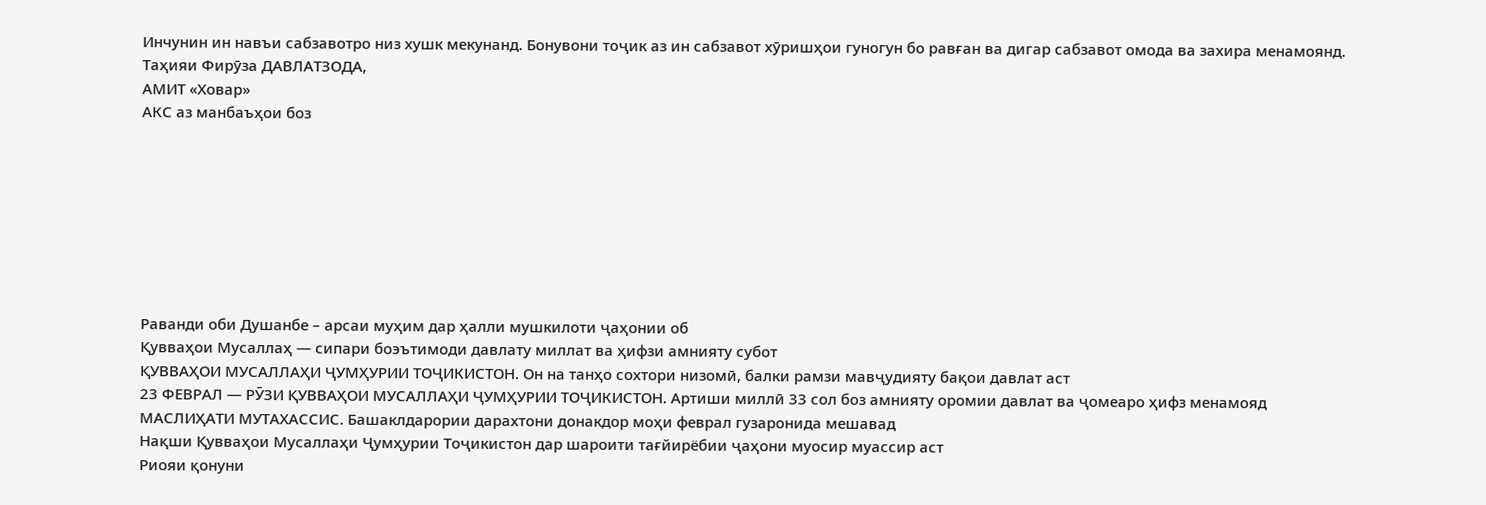Инчунин ин навъи сабзавотро низ хушк мекунанд. Бонувони тоҷик аз ин сабзавот хӯришҳои гуногун бо равған ва дигар сабзавот омода ва захира менамоянд.
Таҳияи Фирӯза ДАВЛАТЗОДА,
АМИТ «Ховар»
АКС аз манбаъҳои боз








Раванди оби Душанбе – арсаи муҳим дар ҳалли мушкилоти ҷаҳонии об
Қувваҳои Мусаллаҳ — сипари боэътимоди давлату миллат ва ҳифзи амнияту субот
ҚУВВАҲОИ МУСАЛЛАҲИ ҶУМҲУРИИ ТОҶИКИСТОН. Он на танҳо сохтори низомӣ, балки рамзи мавҷудияту бақои давлат аст
23 ФЕВРАЛ — РӮЗИ ҚУВВАҲОИ МУСАЛЛАҲИ ҶУМҲУРИИ ТОҶИКИСТОН. Артиши миллӣ 33 сол боз амнияту оромии давлат ва ҷомеаро ҳифз менамояд
МАСЛИҲАТИ МУТАХАССИС. Башаклдарории дарахтони донакдор моҳи феврал гузаронида мешавад
Нақши Қувваҳои Мусаллаҳи Ҷумҳурии Тоҷикистон дар шароити тағйирёбии ҷаҳони муосир муассир аст
Риояи қонуни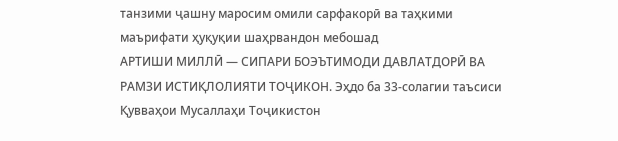танзими ҷашну маросим омили сарфакорӣ ва таҳкими маърифати ҳуқуқии шаҳрвандон мебошад
АРТИШИ МИЛЛӢ — СИПАРИ БОЭЪТИМОДИ ДАВЛАТДОРӢ ВА РАМЗИ ИСТИҚЛОЛИЯТИ ТОҶИКОН. Эҳдо ба 33-солагии таъсиси Қувваҳои Мусаллаҳи Тоҷикистон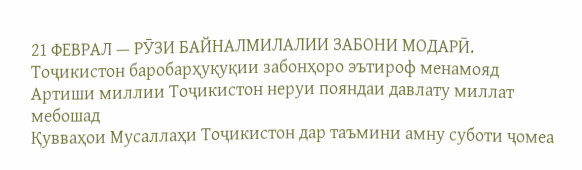21 ФЕВРАЛ — РӮЗИ БАЙНАЛМИЛАЛИИ ЗАБОНИ МОДАРӢ. Тоҷикистон баробарҳуқуқии забонҳоро эътироф менамояд
Артиши миллии Тоҷикистон неруи пояндаи давлату миллат мебошад
Қувваҳои Мусаллаҳи Тоҷикистон дар таъмини амну суботи ҷомеа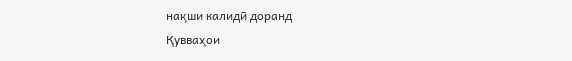нақши калидӣ доранд
Қувваҳои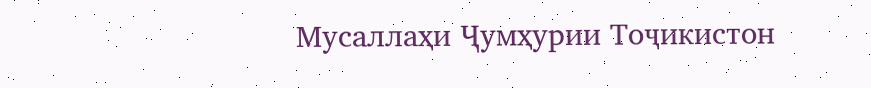Мусаллаҳи Ҷумҳурии Тоҷикистон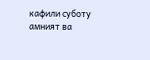кафили суботу амният ва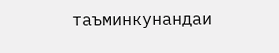таъминкунандаи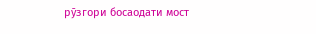рӯзгори босаодати мост